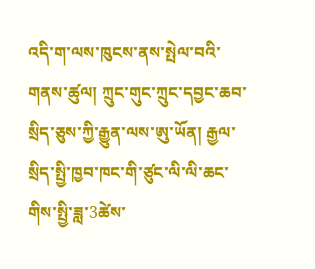འདི་ག་ལས་ཁུངས་ནས་སྤེལ་བའི་གནས་ཚུལ། ཀྲུང་གུང་ཀྲུང་དབྱང་ཆབ་སྲིད་ཅུས་ཀྱི་རྒྱུན་ལས་ཨུ་ཡོན། རྒྱལ་སྲིད་སྤྱི་ཁྱབ་ཁང་གི་ཙུང་ལི་ལི་ཆང་གིས་སྤྱི་ཟླ་3ཚེས་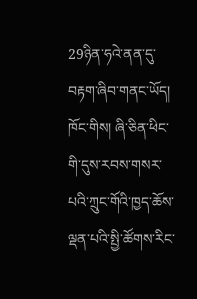29ཉིན་ཧའེ་ནན་དུ་བརྟག་ཞིབ་གནང་ཡོད། ཁོང་གིས། ཞི་ཅིན་ཕིང་གི་དུས་རབས་གསར་པའི་ཀྲུང་གོའི་ཁྱད་ཆོས་ལྡན་པའི་སྤྱི་ཚོགས་རིང་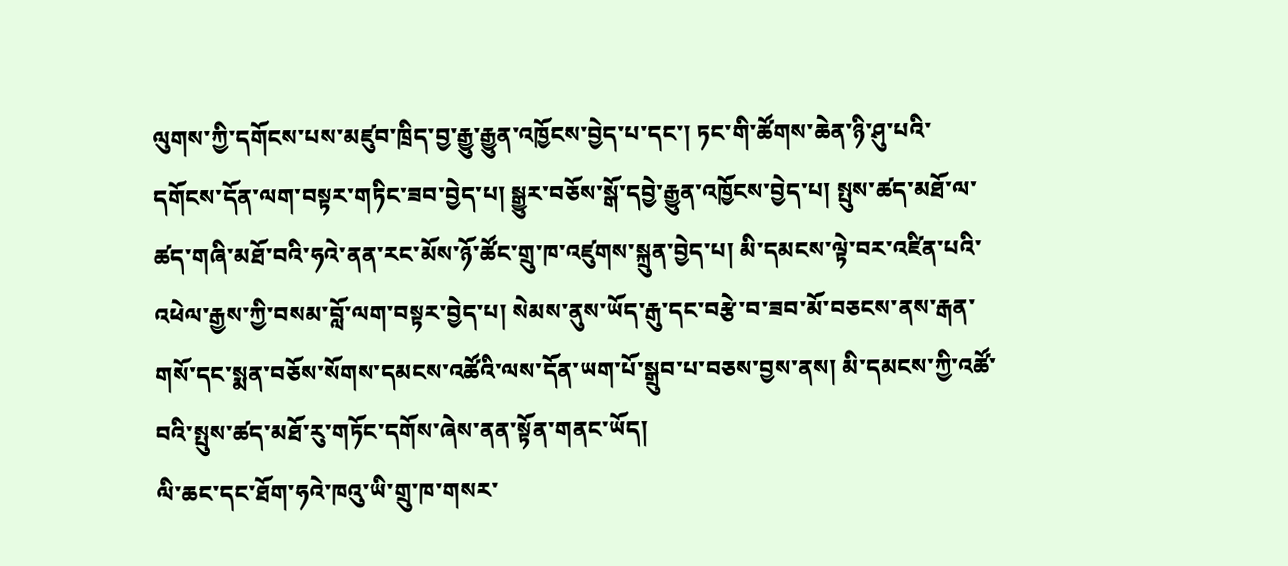ལུགས་ཀྱི་དགོངས་པས་མཛུབ་ཁྲིད་བྱ་རྒྱུ་རྒྱུན་འཁྱོངས་བྱེད་པ་དང་། ཏང་གི་ཚོགས་ཆེན་ཉི་ཤུ་པའི་དགོངས་དོན་ལག་བསྟར་གཏིང་ཟབ་བྱེད་པ། སྒྱུར་བཅོས་སྒོ་དབྱེ་རྒྱུན་འཁྱོངས་བྱེད་པ། སྤུས་ཚད་མཐོ་ལ་ཚད་གཞི་མཐོ་བའི་ཧའེ་ནན་རང་མོས་ཉོ་ཚོང་གྲུ་ཁ་འཛུགས་སྐྲུན་བྱེད་པ། མི་དམངས་ལྟེ་བར་འཛིན་པའི་འཕེལ་རྒྱས་ཀྱི་བསམ་བློ་ལག་བསྟར་བྱེད་པ། སེམས་ནུས་ཡོད་རྒུ་དང་བརྩེ་བ་ཟབ་མོ་བཅངས་ནས་རྒན་གསོ་དང་སྨན་བཅོས་སོགས་དམངས་འཚོའི་ལས་དོན་ཡག་པོ་སྒྲུབ་པ་བཅས་བྱས་ནས། མི་དམངས་ཀྱི་འཚོ་བའི་སྤུས་ཚད་མཐོ་རུ་གཏོང་དགོས་ཞེས་ནན་སྟོན་གནང་ཡོད།
ལི་ཆང་དང་ཐོག་ཧའེ་ཁའུ་ཡི་གྲུ་ཁ་གསར་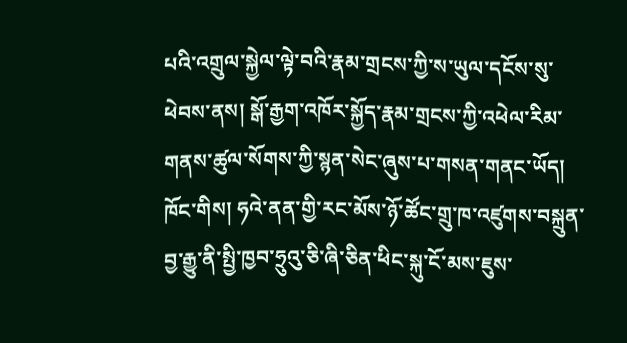པའི་འགྲུལ་སྐྱེལ་ལྟེ་བའི་རྣམ་གྲངས་ཀྱི་ས་ཡུལ་དངོས་སུ་ཕེབས་ནས། སྒོ་རྒྱག་འཁོར་སྐྱོད་རྣམ་གྲངས་ཀྱི་འཕེལ་རིམ་གནས་ཚུལ་སོགས་ཀྱི་སྙན་སེང་ཞུས་པ་གསན་གནང་ཡོད། ཁོང་གིས། ཧའེ་ནན་གྱི་རང་མོས་ཉོ་ཚོང་གྲུ་ཁ་འཛུགས་བསྐྲུན་བྱ་རྒྱུ་ནི་སྤྱི་ཁྱབ་ཧྲུའུ་ཅི་ཞི་ཅིན་ཕིང་སྐུ་ངོ་མས་ཇུས་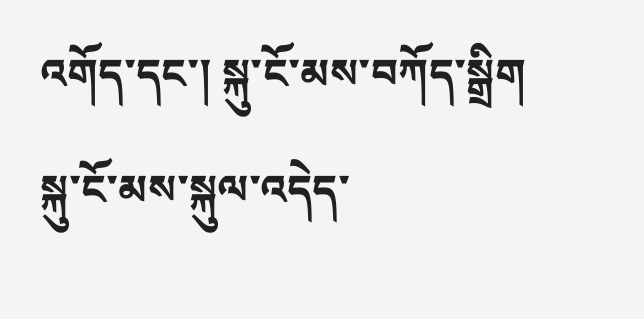འགོད་དང་། སྐུ་ངོ་མས་བཀོད་སྒྲིག སྐུ་ངོ་མས་སྐུལ་འདེད་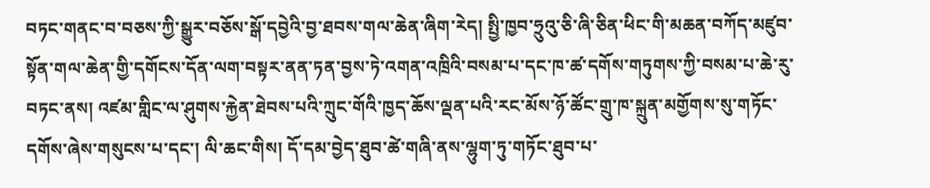བཏང་གནང་བ་བཅས་ཀྱི་སྒྱུར་བཅོས་སྒོ་དབྱེའི་བྱ་ཐབས་གལ་ཆེན་ཞིག་རེད། སྤྱི་ཁྱབ་ཧྲུའུ་ཅི་ཞི་ཅིན་ཕིང་གི་མཆན་བཀོད་མཛུབ་སྟོན་གལ་ཆེན་གྱི་དགོངས་དོན་ལག་བསྟར་ནན་ཏན་བྱས་ཏེ་འགན་འཁྲིའི་བསམ་པ་དང་ཁ་ཚ་དགོས་གཏུགས་ཀྱི་བསམ་པ་ཆེ་རུ་བཏང་ནས། འཛམ་གླིང་ལ་ཤུགས་རྐྱེན་ཐེབས་པའི་ཀྲུང་གོའི་ཁྱད་ཆོས་ལྡན་པའི་རང་མོས་ཉོ་ཚོང་གྲུ་ཁ་སྐྲུན་མགྱོགས་སུ་གཏོང་དགོས་ཞེས་གསུངས་པ་དང་། ལི་ཆང་གིས། དོ་དམ་བྱེད་ཐུབ་ཚེ་གཞི་ནས་ལྷུག་ཏུ་གཏོང་ཐུབ་པ་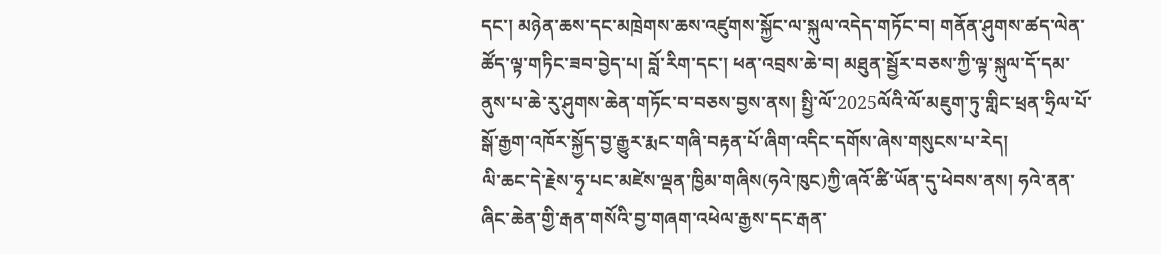དང་། མཉེན་ཆས་དང་མཁྲེགས་ཆས་འཛུགས་སྐྱོང་ལ་སྐུལ་འདེད་གཏོང་བ། གནོན་ཤུགས་ཚད་ལེན་ཚོད་ལྟ་གཏིང་ཟབ་བྱེད་པ། བློ་རིག་དང་། ཕན་འབྲས་ཆེ་བ། མཐུན་སྦྱོར་བཅས་ཀྱི་ལྟ་སྐུལ་དོ་དམ་ནུས་པ་ཆེ་རུ་ཤུགས་ཆེན་གཏོང་བ་བཅས་བྱས་ནས། སྤྱི་ལོ་2025ལོའི་ལོ་མཇུག་ཏུ་གླིང་ཕྲན་ཧྲིལ་པོ་སྒོ་རྒྱག་འཁོར་སྐྱོད་བྱ་རྒྱུར་རྨང་གཞི་བརྟན་པོ་ཞིག་འདིང་དགོས་ཞེས་གསུངས་པ་རེད།
ལི་ཆང་དེ་རྗེས་ཧྭ་པང་མཛེས་ལྡན་ཁྱིམ་གཞིས(ཧའེ་ཁུང)ཀྱི་ཞའོ་ཚི་ཡོན་དུ་ཕེབས་ནས། ཧའེ་ནན་ཞིང་ཆེན་གྱི་རྒན་གསོའི་བྱ་གཞག་འཕེལ་རྒྱས་དང་རྒན་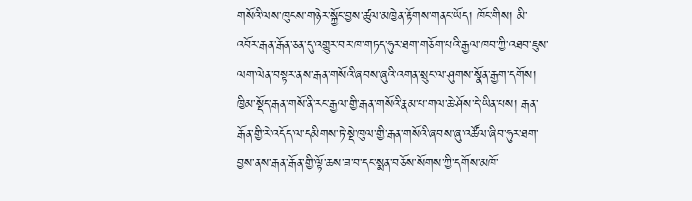གསོའི་ལས་ཁུངས་གཉེར་སྐྱོང་བྱས་ཚུལ་མཁྱེན་རྟོགས་གནང་ཡོད། ཁོང་གིས། མི་འབོར་རྒན་རྒོན་ཅན་དུ་འགྱུར་བར་ཁ་གཏད་ཧུར་ཐག་གཅོག་པའི་རྒྱལ་ཁབ་ཀྱི་འཐབ་ཇུས་ལག་ལེན་བསྟར་ནས་རྒན་གསོའི་ཞབས་ཞུའི་འགན་སྲུང་ལ་ཤུགས་སྣོན་རྒྱག་དགོས། ཁྱིམ་སྡོད་རྒན་གསོ་ནི་རང་རྒྱལ་གྱི་རྒན་གསོའི་རྣམ་པ་གལ་ཆེ་ཤོས་དེ་ཡིན་པས། རྒན་རྒོན་གྱི་རེ་འདོད་ལ་དམིགས་ཏེ་སྡེ་ཁུལ་གྱི་རྒན་གསོའི་ཞབས་ཞུ་འཚོལ་ཞིབ་ཧུར་ཐག་བྱས་ནས་རྒན་རྒོན་གྱི་ལྟོ་ཆས་ཟ་བ་དང་སྨན་བཅོས་སོགས་ཀྱི་དགོས་མཁོ་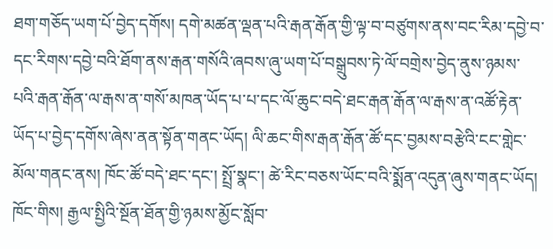ཐག་གཅོད་ཡག་པོ་བྱེད་དགོས། དགེ་མཚན་ལྡན་པའི་རྒན་རྒོན་གྱི་ལྟ་བ་བཙུགས་ནས་བང་རིམ་དབྱེ་བ་དང་རིགས་དབྱེ་བའི་ཐོག་ནས་རྒན་གསོའི་ཞབས་ཞུ་ཡག་པོ་བསྒྲུབས་ཏེ་ལོ་བགྲེས་བྱེད་ནུས་ཉམས་པའི་རྒན་རྒོན་ལ་རྒས་ན་གསོ་མཁན་ཡོད་པ་པ་དང་ལོ་ཆུང་བདེ་ཐང་རྒན་རྒོན་ལ་རྒས་ན་འཚོ་རྟེན་ཡོད་པ་བྱེད་དགོས་ཞེས་ནན་སྟོན་གནང་ཡོད། ལི་ཆང་གིས་རྒན་རྒོན་ཚོ་དང་བྱམས་བརྩེའི་ངང་གླེང་མོལ་གནང་ནས། ཁོང་ཚོ་བདེ་ཐང་དང་། སྤྲོ་སྣང་། ཚེ་རིང་བཅས་ཡོང་བའི་སྨོན་འདུན་ཞུས་གནང་ཡོད། ཁོང་གིས། རྒྱལ་སྤྱིའི་སྔོན་ཐོན་གྱི་ཉམས་མྱོང་སློབ་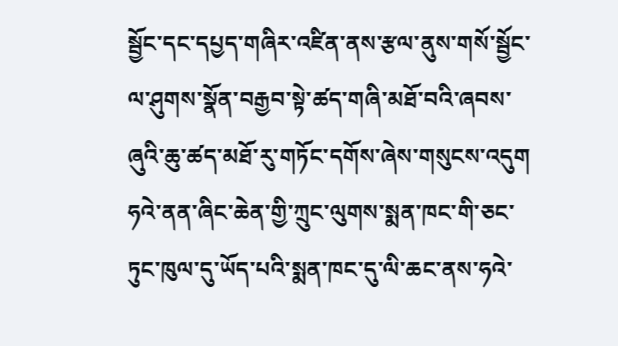སྦྱོང་དང་དཔྱད་གཞིར་འཛིན་ནས་རྩལ་ནུས་གསོ་སྦྱོང་ལ་ཤུགས་སྣོན་བརྒྱབ་སྟེ་ཚད་གཞི་མཐོ་བའི་ཞབས་ཞུའི་ཆུ་ཚད་མཐོ་རུ་གཏོང་དགོས་ཞེས་གསུངས་འདུག
ཧའེ་ནན་ཞིང་ཆེན་གྱི་ཀྲུང་ལུགས་སྨན་ཁང་གི་ཅང་ཏུང་ཁུལ་དུ་ཡོད་པའི་སྨན་ཁང་དུ་ལི་ཆང་ནས་ཧའེ་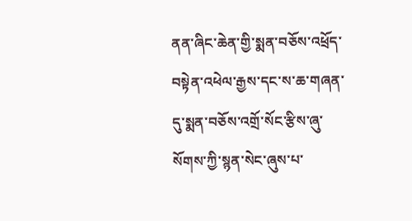ནན་ཞིང་ཆེན་གྱི་སྨན་བཅོས་འཕྲོད་བསྟེན་འཕེལ་རྒྱས་དང་ས་ཆ་གཞན་དུ་སྨན་བཅོས་འགྲོ་སོང་རྩིས་ཞུ་སོགས་ཀྱི་སྙན་སེང་ཞུས་པ་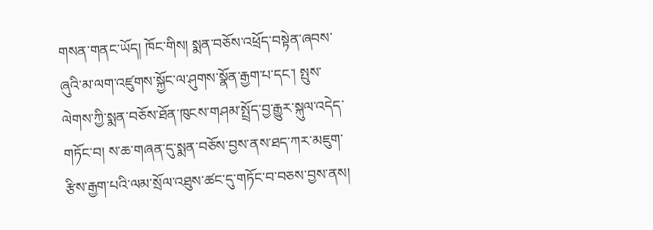གསན་གནང་ཡོད། ཁོང་གིས། སྨན་བཅོས་འཕྲོད་བསྟེན་ཞབས་ཞུའི་མ་ལག་འཛུགས་སྐྱོང་ལ་ཤུགས་སྣོན་རྒྱག་པ་དང་། སྤུས་ལེགས་ཀྱི་སྨན་བཅོས་ཐོན་ཁུངས་གཤམ་སྤྲོད་བྱ་རྒྱུར་སྐུལ་འདེད་གཏོང་བ། ས་ཆ་གཞན་དུ་སྨན་བཅོས་བྱས་ནས་ཐད་ཀར་མཇུག་རྩིས་རྒྱག་པའི་ལམ་སྲོལ་འཐུས་ཚང་དུ་གཏོང་བ་བཅས་བྱས་ནས།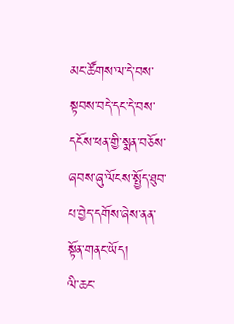མང་ཚོགས་ལ་དེ་བས་སྟབས་བདེ་དང་དེ་བས་དངོས་ཕན་གྱི་སྨན་བཅོས་ཞབས་ཞུ་ལོངས་སྤྱོད་ཐུབ་པ་བྱེད་དགོས་ཞེས་ནན་སྟོན་གནང་ཡོད།
ལི་ཆང་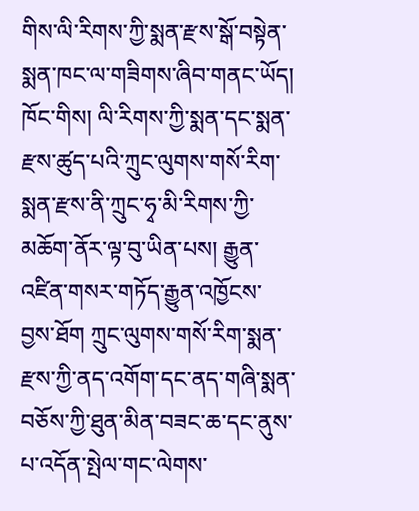གིས་ལི་རིགས་ཀྱི་སྨན་རྫས་སྒོ་བསྟེན་སྨན་ཁང་ལ་གཟིགས་ཞིབ་གནང་ཡོད། ཁོང་གིས། ལི་རིགས་ཀྱི་སྨན་དང་སྨན་རྫས་ཚུད་པའི་ཀྲུང་ལུགས་གསོ་རིག་སྨན་རྫས་ནི་ཀྲུང་ཧྭ་མི་རིགས་ཀྱི་མཆོག་ནོར་ལྟ་བུ་ཡིན་པས། རྒྱུན་འཛིན་གསར་གཏོད་རྒྱུན་འཁྱོངས་བྱས་ཐོག ཀྲུང་ལུགས་གསོ་རིག་སྨན་རྫས་ཀྱི་ནད་འགོག་དང་ནད་གཞི་སྨན་བཅོས་ཀྱི་ཐུན་མིན་བཟང་ཆ་དང་ནུས་པ་འདོན་སྤེལ་གང་ལེགས་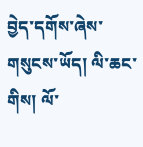བྱེད་དགོས་ཞེས་གསུངས་ཡོད། ལི་ཆང་གིས། ལོ་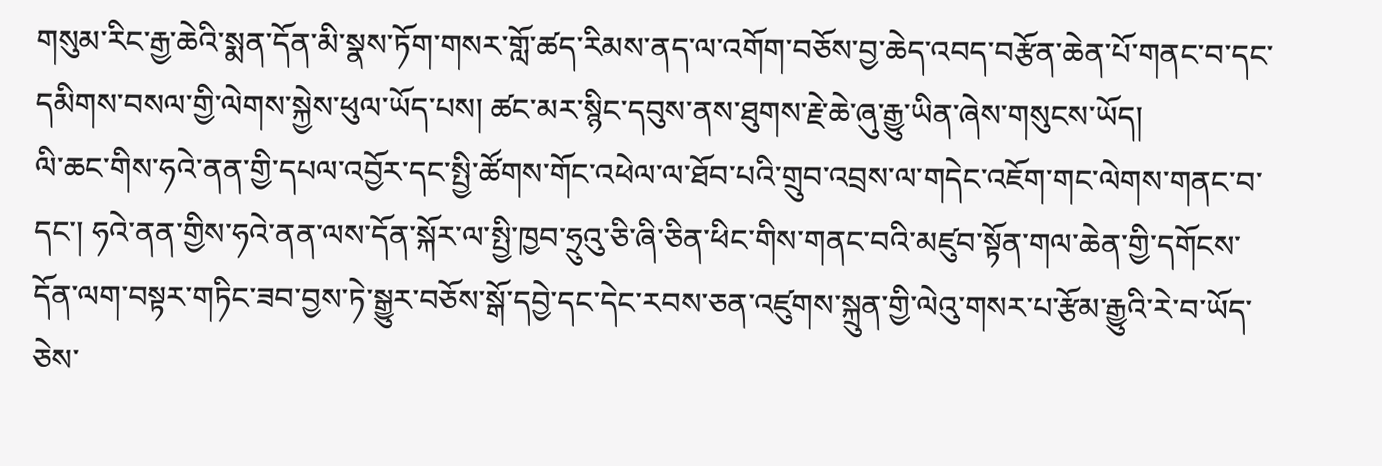གསུམ་རིང་རྒྱ་ཆེའི་སྨན་དོན་མི་སྣས་ཏོག་གསར་གློ་ཚད་རིམས་ནད་ལ་འགོག་བཅོས་བྱ་ཆེད་འབད་བརྩོན་ཆེན་པོ་གནང་བ་དང་དམིགས་བསལ་གྱི་ལེགས་སྐྱེས་ཕུལ་ཡོད་པས། ཚང་མར་སྙིང་དབུས་ནས་ཐུགས་རྗེ་ཆེ་ཞུ་རྒྱུ་ཡིན་ཞེས་གསུངས་ཡོད།
ལི་ཆང་གིས་ཧའེ་ནན་གྱི་དཔལ་འབྱོར་དང་སྤྱི་ཚོགས་གོང་འཕེལ་ལ་ཐོབ་པའི་གྲུབ་འབྲས་ལ་གདེང་འཇོག་གང་ལེགས་གནང་བ་དང་། ཧའེ་ནན་གྱིས་ཧའེ་ནན་ལས་དོན་སྐོར་ལ་སྤྱི་ཁྱབ་ཧྲུའུ་ཅི་ཞི་ཅིན་ཕིང་གིས་གནང་བའི་མཛུབ་སྟོན་གལ་ཆེན་གྱི་དགོངས་དོན་ལག་བསྟར་གཏིང་ཟབ་བྱས་ཏེ་སྒྱུར་བཅོས་སྒོ་དབྱེ་དང་དེང་རབས་ཅན་འཛུགས་སྐྲུན་གྱི་ལེའུ་གསར་པ་རྩོམ་རྒྱུའི་རེ་བ་ཡོད་ཅེས་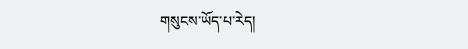གསུངས་ཡོད་པ་རེད།